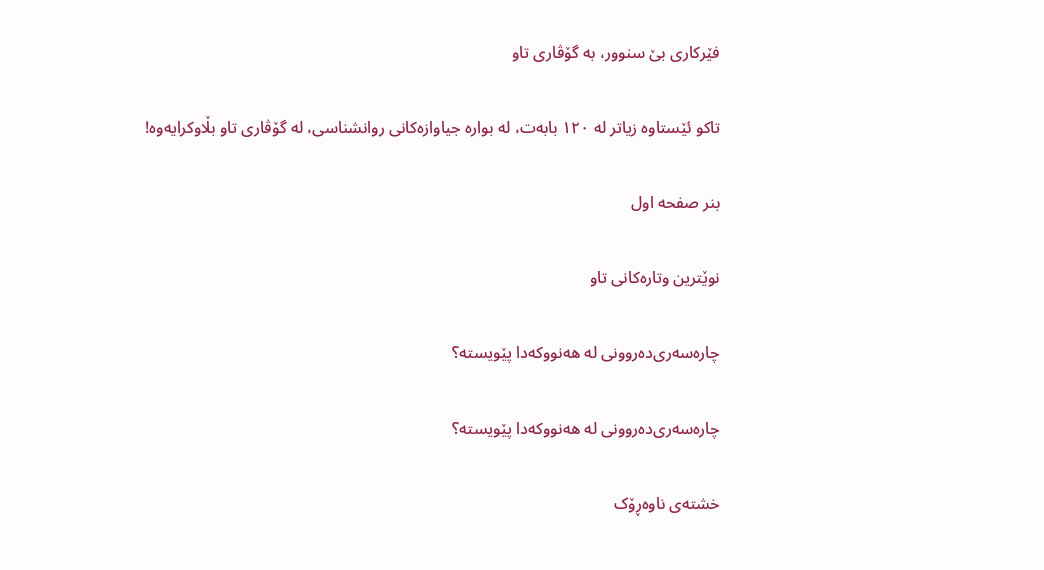فێرکاری بێ سنوور، بە گۆڤاری تاو

تاکو ئێستاوە زیاتر لە ١٢٠ بابەت، لە بوارە جیاوازەکانی روانشناسی، لە گۆڤاری تاو بڵاوکرایەوە!

بنر صفحه اول

نوێترین وتارەکانی تاو

چارەسەری‌دەروونی لە هەنووکەدا پێویستە؟

چارەسەری‌دەروونی لە هەنووکەدا پێویستە؟

خشتەی ناوەڕۆک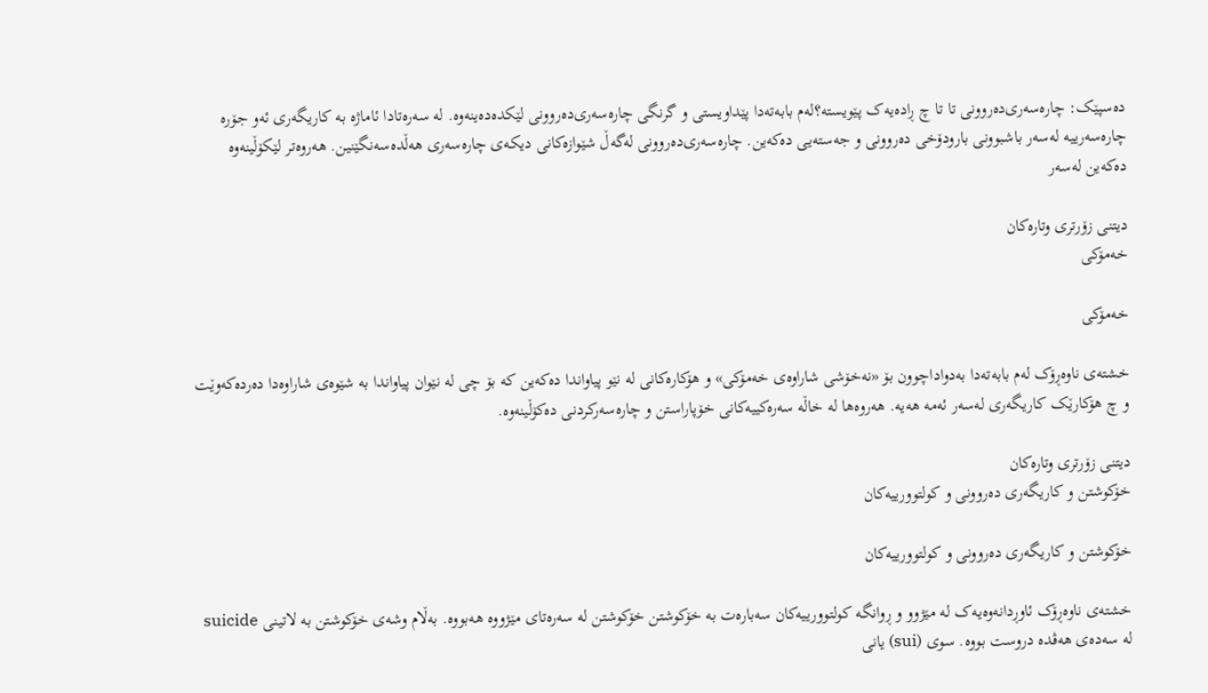دەسپێک: چارەسەری‌دەروونی تا تا چ ڕادەیەک پێویستە؟لەم بابەتەدا پێداویستی و گرنگی چارەسەری‌دەروونی لێکدەدەینەوە. لە سەرەتادا ئاماژە بە کاریگەری ئەو جۆرە چارەسەرییە لەسەر باشبوونی بارودۆخی دەروونی و جەستەیی دەکەین. چارەسەری‌دەروونی لەگەڵ شێوازەکانی دیکەی چارەسەری هەڵدەسەنگێنین. هەروەتر لێکۆڵینەوە دەکەین لەسەر

دیتنی زۆرتری وتارەکان
خەمۆکی

خەمۆکی

خشتەی ناوەڕۆک لەم بابەتەدا بەدواداچوون بۆ «نەخۆشی شاراوەی خەمۆکی» و هۆکارەکانی لە نێو پیاواندا دەکەین کە بۆ چی لە نێوان پیاواندا بە شێوەی شاراوەدا دەردەکەوێت و چ هۆکارێک کاریگەری لەسەر ئەمە هەیە. هەروەها لە خاڵە سەرەکییەکانی خۆپاراستن و چارەسەرکردنی دەکۆڵینەوە.

دیتنی زۆرتری وتارەکان
خۆکوشتن و کاریگەری دەروونی و کولتوورییەکان

خۆکوشتن و کاریگەری دەروونی و کولتوورییەکان

خشتەی ناوەڕۆک ئاوڕدانەوەیەک لە مێژوو و ڕوانگە کولتوورییەکان سەبارەت بە خۆکوشتن خۆکوشتن لە سەرەتای مێژووە هەبووە. بەڵام وشەی خۆکوشتن بە لاتینی suicide لە سەدەی هەڤدە دروست بووە. سوی (sui) یانی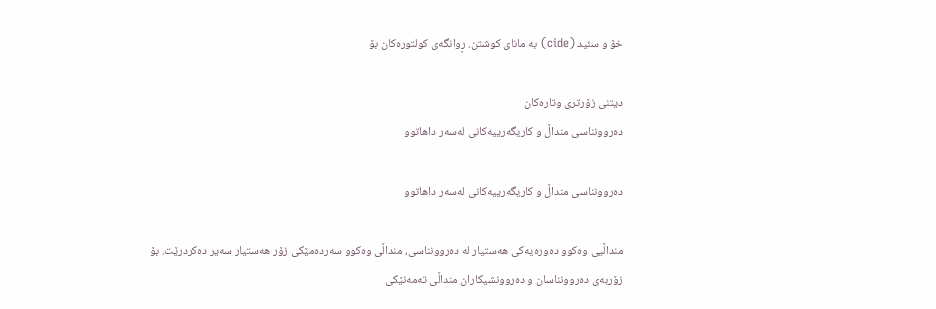خۆ و سئید (cide) بە مانای کوشتن. ڕوانگەی کولتورەکان بۆ

دیتنی زۆرتری وتارەکان
دەروونناسی منداڵ و کاریگەرییەکانی لەسەر داهاتوو

دەروونناسی منداڵ و کاریگەرییەکانی لەسەر داهاتوو

منداڵیی وەکوو دەورەیەکی هەستیار لە دەروونناسی، منداڵی وەکوو سەردەمێکی زۆر هەستیار سەیر دەکردرێت. بۆ زۆربەی دەروونناسان و دەروونشیکاران منداڵی تەمەنێکی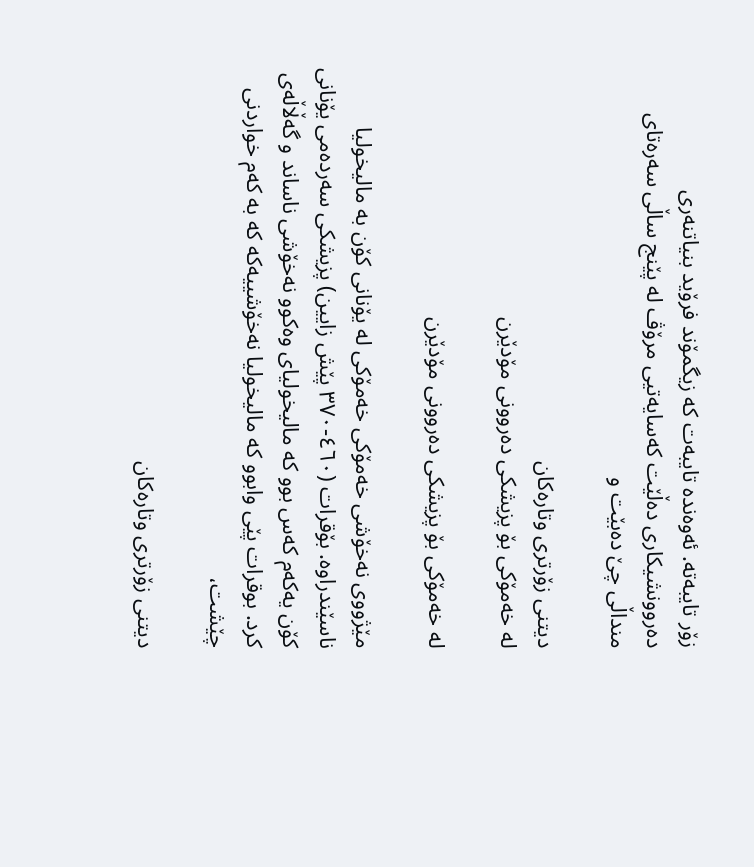زۆر تایبەتە. ئەوەندە تایبەت کە زیگمۆند فرۆید بنیاتنەری دەروونشیکاری دەڵێت کەسایەتیی مرۆڤ لە پێنج ساڵی سەرەتای منداڵی چێ دەبێت و

دیتنی زۆرتری وتارەکان
لە خەمۆکی بۆ پزیشکی دەروونی مۆدێرن

لە خەمۆکی بۆ پزیشکی دەروونی مۆدێرن

مێژووی نەخۆشی خەمۆکی خەمۆکی لە یۆنانی کۆن بە مالیخولیا ناسێندراوە. بۆقرات (٤٦٠-٣٧٠ پێش زایین) پزیشکی سەردەمی یۆنانی کۆن یەکەم کەس بوو کە مالیخولیای وەکوو نەخۆشی ناساند و گەڵاڵەی کرد. بوقرات پێی وابوو کە مالیخولیا نەخۆشییەکە کە بە کەم خواردنی چێشت،

دیتنی زۆرتری وتارەکان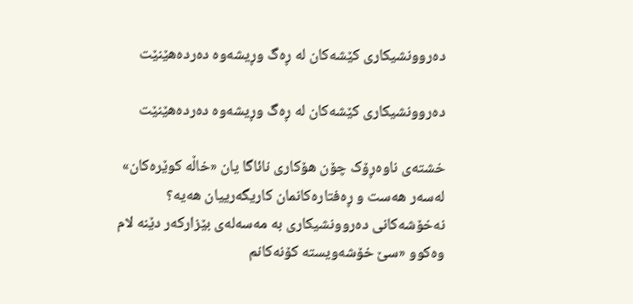دەروونشیکاری کێشەکان لە ڕەگ وڕیشەوە دەردەهێنێت

دەروونشیکاری کێشەکان لە ڕەگ وڕیشەوە دەردەهێنێت

خشتەی ناوەڕۆک چۆن هۆکاری نائاگا یان «خاڵە کوێرەکان» لەسەر هەست و ڕەفتارەکانمان کاریگەرییان هەیە؟ نەخۆشەکانی دەروونشیکاری بە مەسەلەی بێزارکەر دێنە لام وەکوو «سێ خۆشەویستە کۆنەکانم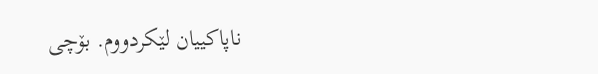ناپاکییان لێکردووم. بۆچی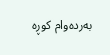بەردەوام کوڕە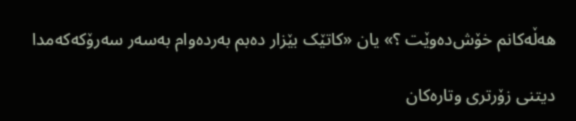هەڵەکانم خۆش‌دەوێت ؟» یان «کاتێک بێزار دەبم بەردەوام بەسەر سەرۆکەکەمدا

دیتنی زۆرتری وتارەکان